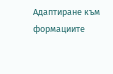Адаптиране към формациите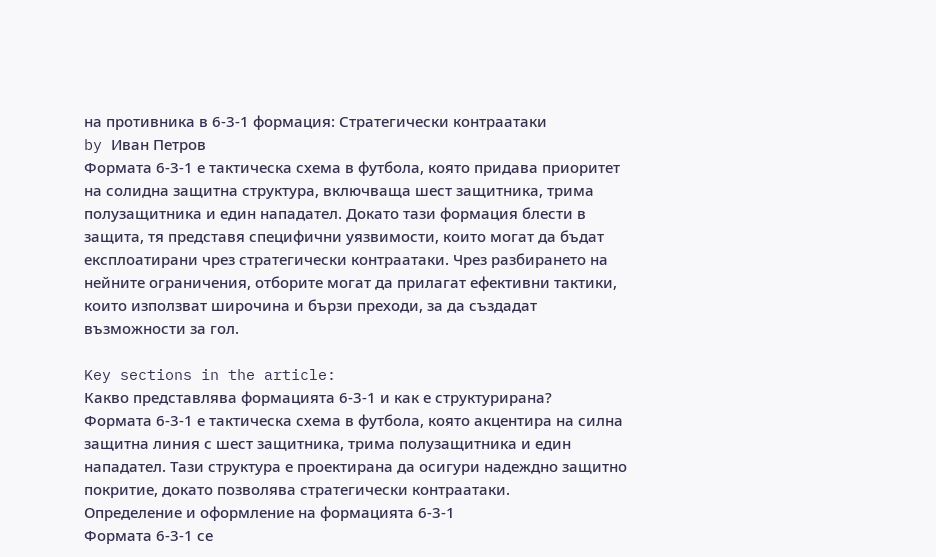на противника в 6-3-1 формация: Стратегически контраатаки
by Иван Петров
Формата 6-3-1 е тактическа схема в футбола, която придава приоритет на солидна защитна структура, включваща шест защитника, трима полузащитника и един нападател. Докато тази формация блести в защита, тя представя специфични уязвимости, които могат да бъдат експлоатирани чрез стратегически контраатаки. Чрез разбирането на нейните ограничения, отборите могат да прилагат ефективни тактики, които използват широчина и бързи преходи, за да създадат възможности за гол.

Key sections in the article:
Какво представлява формацията 6-3-1 и как е структурирана?
Формата 6-3-1 е тактическа схема в футбола, която акцентира на силна защитна линия с шест защитника, трима полузащитника и един нападател. Тази структура е проектирана да осигури надеждно защитно покритие, докато позволява стратегически контраатаки.
Определение и оформление на формацията 6-3-1
Формата 6-3-1 се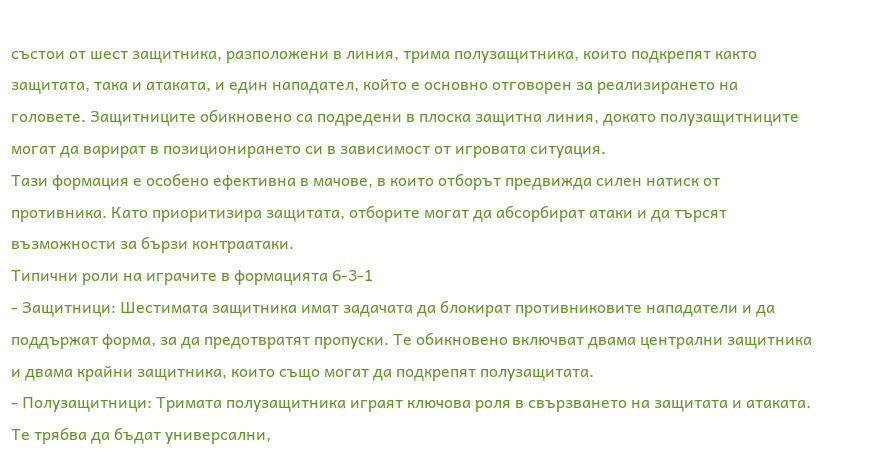състои от шест защитника, разположени в линия, трима полузащитника, които подкрепят както защитата, така и атаката, и един нападател, който е основно отговорен за реализирането на головете. Защитниците обикновено са подредени в плоска защитна линия, докато полузащитниците могат да варират в позиционирането си в зависимост от игровата ситуация.
Тази формация е особено ефективна в мачове, в които отборът предвижда силен натиск от противника. Като приоритизира защитата, отборите могат да абсорбират атаки и да търсят възможности за бързи контраатаки.
Типични роли на играчите в формацията 6-3-1
- Защитници: Шестимата защитника имат задачата да блокират противниковите нападатели и да поддържат форма, за да предотвратят пропуски. Те обикновено включват двама централни защитника и двама крайни защитника, които също могат да подкрепят полузащитата.
- Полузащитници: Тримата полузащитника играят ключова роля в свързването на защитата и атаката. Те трябва да бъдат универсални,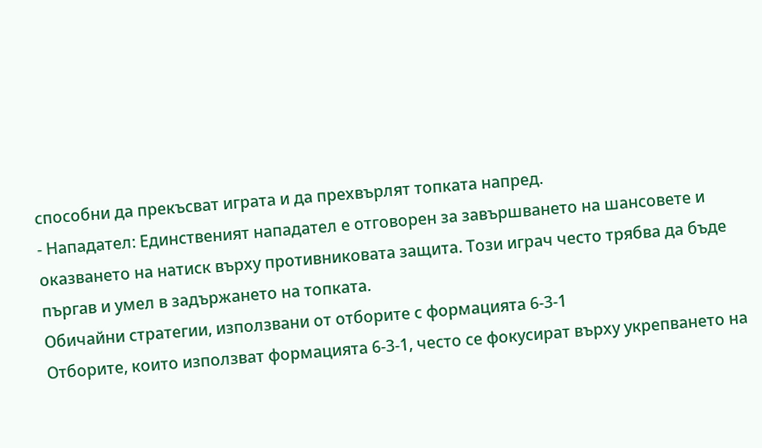способни да прекъсват играта и да прехвърлят топката напред.
- Нападател: Единственият нападател е отговорен за завършването на шансовете и оказването на натиск върху противниковата защита. Този играч често трябва да бъде пъргав и умел в задържането на топката.
Обичайни стратегии, използвани от отборите с формацията 6-3-1
Отборите, които използват формацията 6-3-1, често се фокусират върху укрепването на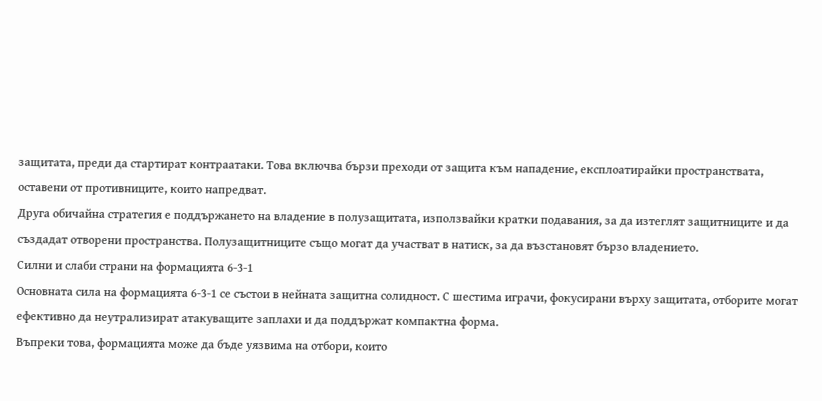защитата, преди да стартират контраатаки. Това включва бързи преходи от защита към нападение, експлоатирайки пространствата, оставени от противниците, които напредват.
Друга обичайна стратегия е поддържането на владение в полузащитата, използвайки кратки подавания, за да изтеглят защитниците и да създадат отворени пространства. Полузащитниците също могат да участват в натиск, за да възстановят бързо владението.
Силни и слаби страни на формацията 6-3-1
Основната сила на формацията 6-3-1 се състои в нейната защитна солидност. С шестима играчи, фокусирани върху защитата, отборите могат ефективно да неутрализират атакуващите заплахи и да поддържат компактна форма.
Въпреки това, формацията може да бъде уязвима на отбори, които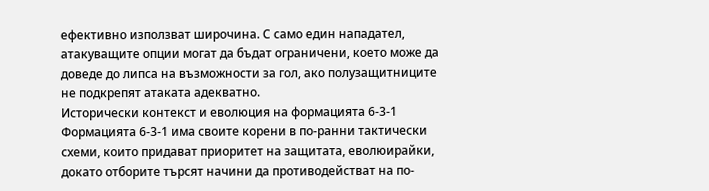ефективно използват широчина. С само един нападател, атакуващите опции могат да бъдат ограничени, което може да доведе до липса на възможности за гол, ако полузащитниците не подкрепят атаката адекватно.
Исторически контекст и еволюция на формацията 6-3-1
Формацията 6-3-1 има своите корени в по-ранни тактически схеми, които придават приоритет на защитата, еволюирайки, докато отборите търсят начини да противодействат на по-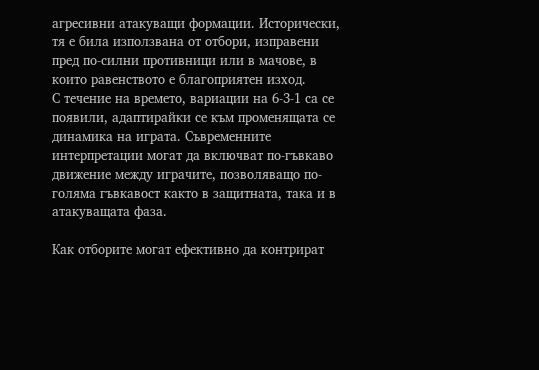агресивни атакуващи формации. Исторически, тя е била използвана от отбори, изправени пред по-силни противници или в мачове, в които равенството е благоприятен изход.
С течение на времето, вариации на 6-3-1 са се появили, адаптирайки се към променящата се динамика на играта. Съвременните интерпретации могат да включват по-гъвкаво движение между играчите, позволяващо по-голяма гъвкавост както в защитната, така и в атакуващата фаза.

Как отборите могат ефективно да контрират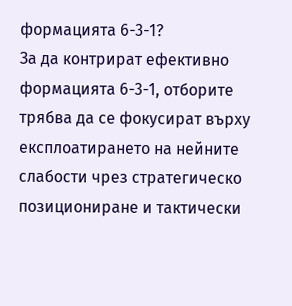формацията 6-3-1?
За да контрират ефективно формацията 6-3-1, отборите трябва да се фокусират върху експлоатирането на нейните слабости чрез стратегическо позициониране и тактически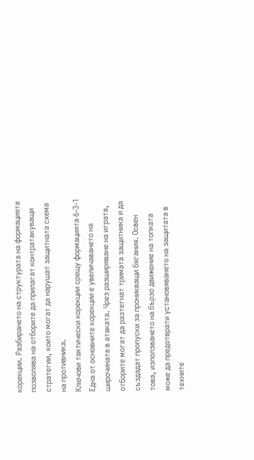корекции. Разбирането на структурата на формацията позволява на отборите да прилагат контратакуващи стратегии, които могат да нарушат защитната схема на противника.
Ключови тактически корекции срещу формацията 6-3-1
Една от основните корекции е увеличаването на широчината в атаката. Чрез разширяване на играта, отборите могат да разтегнат тримата защитника и да създадат пропуски за проникващи бягания. Освен това, използването на бързо движение на топката може да предотврати установяването на защитата в техните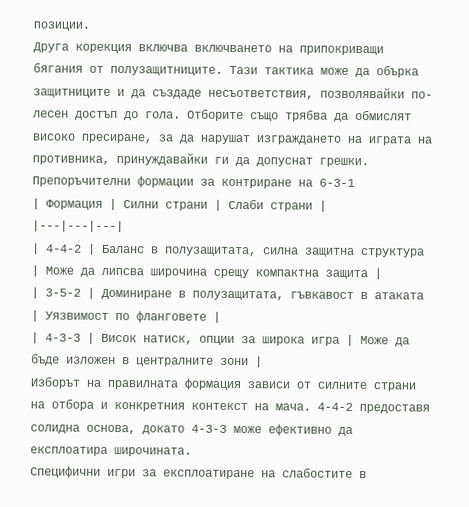позиции.
Друга корекция включва включването на припокриващи бягания от полузащитниците. Тази тактика може да обърка защитниците и да създаде несъответствия, позволявайки по-лесен достъп до гола. Отборите също трябва да обмислят високо пресиране, за да нарушат изграждането на играта на противника, принуждавайки ги да допуснат грешки.
Препоръчителни формации за контриране на 6-3-1
| Формация | Силни страни | Слаби страни |
|---|---|---|
| 4-4-2 | Баланс в полузащитата, силна защитна структура | Може да липсва широчина срещу компактна защита |
| 3-5-2 | Доминиране в полузащитата, гъвкавост в атаката | Уязвимост по фланговете |
| 4-3-3 | Висок натиск, опции за широка игра | Може да бъде изложен в централните зони |
Изборът на правилната формация зависи от силните страни на отбора и конкретния контекст на мача. 4-4-2 предоставя солидна основа, докато 4-3-3 може ефективно да експлоатира широчината.
Специфични игри за експлоатиране на слабостите в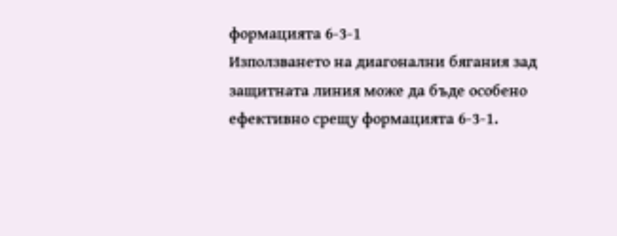формацията 6-3-1
Използването на диагонални бягания зад защитната линия може да бъде особено ефективно срещу формацията 6-3-1.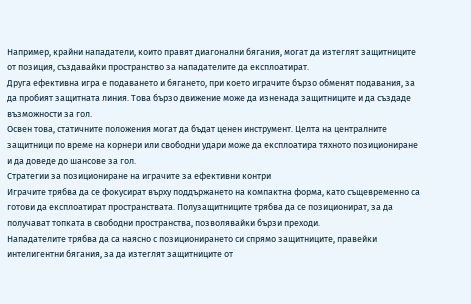Например, крайни нападатели, които правят диагонални бягания, могат да изтеглят защитниците от позиция, създавайки пространство за нападателите да експлоатират.
Друга ефективна игра е подаването и бягането, при което играчите бързо обменят подавания, за да пробият защитната линия. Това бързо движение може да изненада защитниците и да създаде възможности за гол.
Освен това, статичните положения могат да бъдат ценен инструмент. Целта на централните защитници по време на корнери или свободни удари може да експлоатира тяхното позициониране и да доведе до шансове за гол.
Стратегии за позициониране на играчите за ефективни контри
Играчите трябва да се фокусират върху поддържането на компактна форма, като същевременно са готови да експлоатират пространствата. Полузащитниците трябва да се позиционират, за да получават топката в свободни пространства, позволявайки бързи преходи.
Нападателите трябва да са наясно с позиционирането си спрямо защитниците, правейки интелигентни бягания, за да изтеглят защитниците от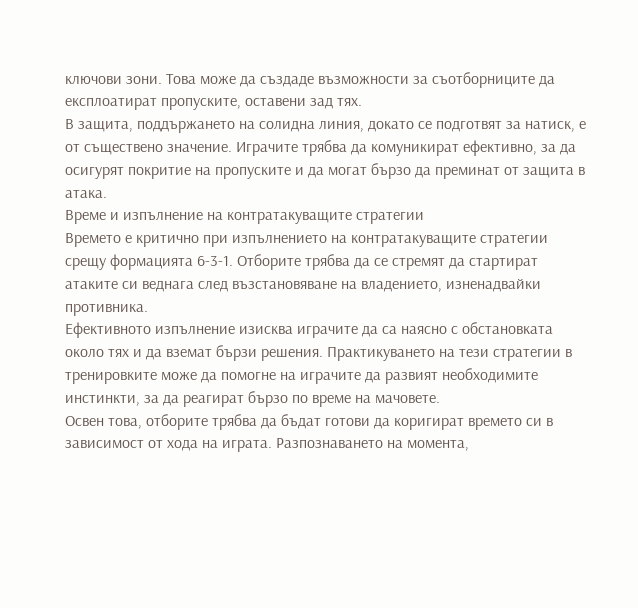ключови зони. Това може да създаде възможности за съотборниците да експлоатират пропуските, оставени зад тях.
В защита, поддържането на солидна линия, докато се подготвят за натиск, е от съществено значение. Играчите трябва да комуникират ефективно, за да осигурят покритие на пропуските и да могат бързо да преминат от защита в атака.
Време и изпълнение на контратакуващите стратегии
Времето е критично при изпълнението на контратакуващите стратегии срещу формацията 6-3-1. Отборите трябва да се стремят да стартират атаките си веднага след възстановяване на владението, изненадвайки противника.
Ефективното изпълнение изисква играчите да са наясно с обстановката около тях и да вземат бързи решения. Практикуването на тези стратегии в тренировките може да помогне на играчите да развият необходимите инстинкти, за да реагират бързо по време на мачовете.
Освен това, отборите трябва да бъдат готови да коригират времето си в зависимост от хода на играта. Разпознаването на момента,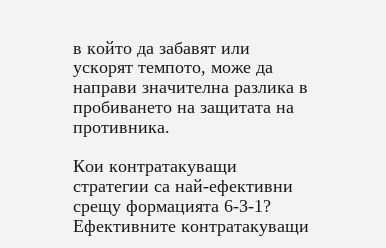в който да забавят или ускорят темпото, може да направи значителна разлика в пробиването на защитата на противника.

Кои контратакуващи стратегии са най-ефективни срещу формацията 6-3-1?
Ефективните контратакуващи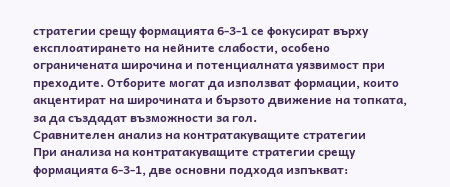стратегии срещу формацията 6-3-1 се фокусират върху експлоатирането на нейните слабости, особено ограничената широчина и потенциалната уязвимост при преходите. Отборите могат да използват формации, които акцентират на широчината и бързото движение на топката, за да създадат възможности за гол.
Сравнителен анализ на контратакуващите стратегии
При анализа на контратакуващите стратегии срещу формацията 6-3-1, две основни подхода изпъкват: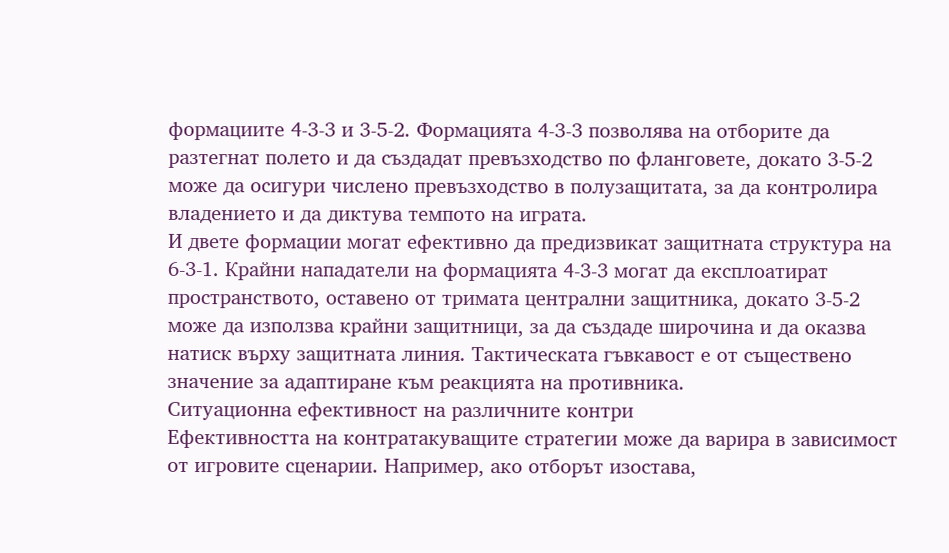формациите 4-3-3 и 3-5-2. Формацията 4-3-3 позволява на отборите да разтегнат полето и да създадат превъзходство по фланговете, докато 3-5-2 може да осигури числено превъзходство в полузащитата, за да контролира владението и да диктува темпото на играта.
И двете формации могат ефективно да предизвикат защитната структура на 6-3-1. Крайни нападатели на формацията 4-3-3 могат да експлоатират пространството, оставено от тримата централни защитника, докато 3-5-2 може да използва крайни защитници, за да създаде широчина и да оказва натиск върху защитната линия. Тактическата гъвкавост е от съществено значение за адаптиране към реакцията на противника.
Ситуационна ефективност на различните контри
Ефективността на контратакуващите стратегии може да варира в зависимост от игровите сценарии. Например, ако отборът изостава,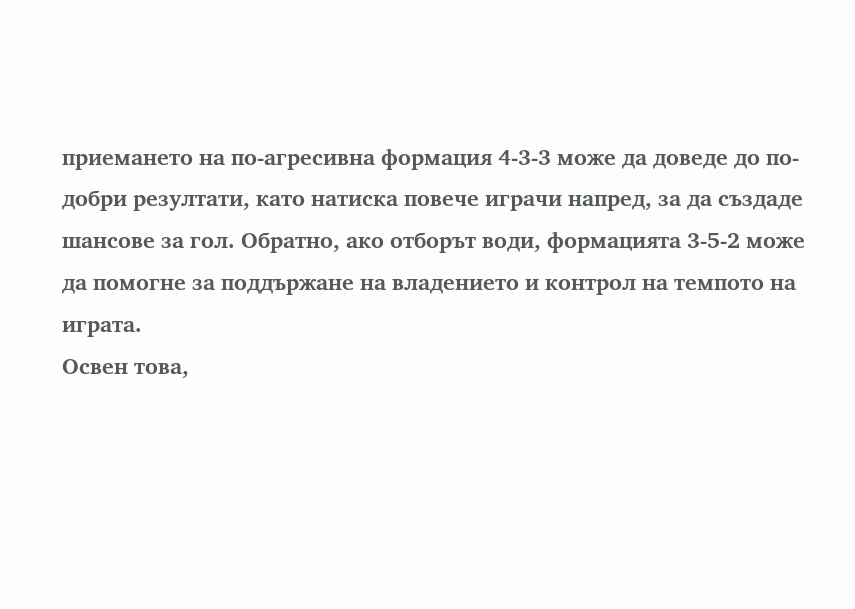приемането на по-агресивна формация 4-3-3 може да доведе до по-добри резултати, като натиска повече играчи напред, за да създаде шансове за гол. Обратно, ако отборът води, формацията 3-5-2 може да помогне за поддържане на владението и контрол на темпото на играта.
Освен това,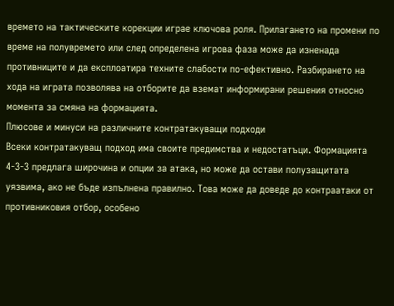времето на тактическите корекции играе ключова роля. Прилагането на промени по време на полувремето или след определена игрова фаза може да изненада противниците и да експлоатира техните слабости по-ефективно. Разбирането на хода на играта позволява на отборите да вземат информирани решения относно момента за смяна на формацията.
Плюсове и минуси на различните контратакуващи подходи
Всеки контратакуващ подход има своите предимства и недостатъци. Формацията 4-3-3 предлага широчина и опции за атака, но може да остави полузащитата уязвима, ако не бъде изпълнена правилно. Това може да доведе до контраатаки от противниковия отбор, особено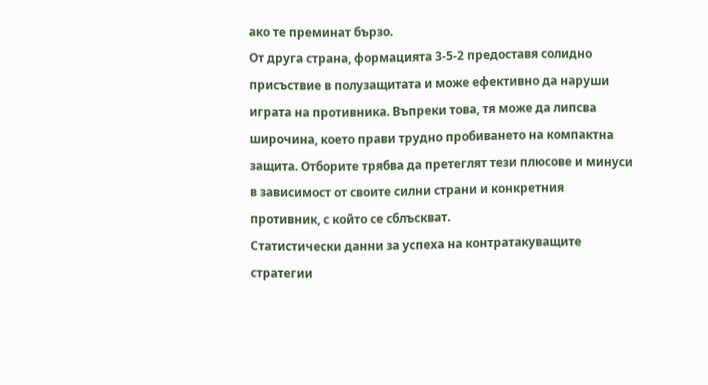ако те преминат бързо.
От друга страна, формацията 3-5-2 предоставя солидно присъствие в полузащитата и може ефективно да наруши играта на противника. Въпреки това, тя може да липсва широчина, което прави трудно пробиването на компактна защита. Отборите трябва да претеглят тези плюсове и минуси в зависимост от своите силни страни и конкретния противник, с който се сблъскват.
Статистически данни за успеха на контратакуващите стратегии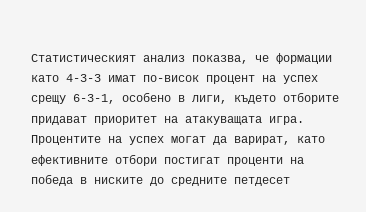Статистическият анализ показва, че формации като 4-3-3 имат по-висок процент на успех срещу 6-3-1, особено в лиги, където отборите придават приоритет на атакуващата игра. Процентите на успех могат да варират, като ефективните отбори постигат проценти на победа в ниските до средните петдесет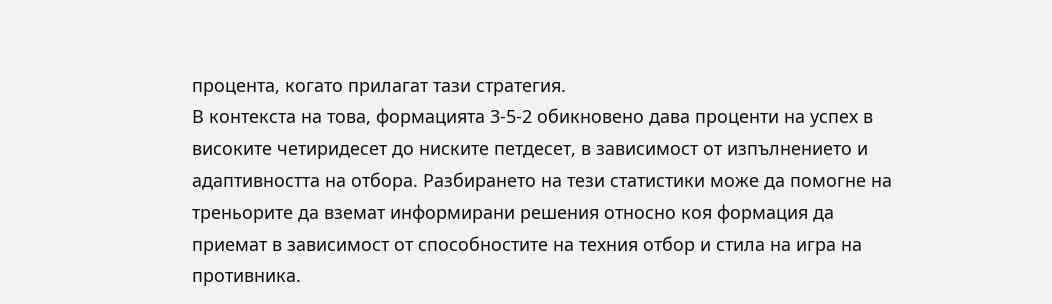процента, когато прилагат тази стратегия.
В контекста на това, формацията 3-5-2 обикновено дава проценти на успех в високите четиридесет до ниските петдесет, в зависимост от изпълнението и адаптивността на отбора. Разбирането на тези статистики може да помогне на треньорите да вземат информирани решения относно коя формация да приемат в зависимост от способностите на техния отбор и стила на игра на противника.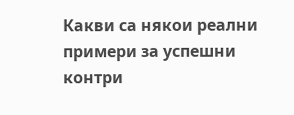Какви са някои реални примери за успешни контри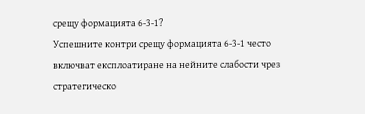срещу формацията 6-3-1?
Успешните контри срещу формацията 6-3-1 често включват експлоатиране на нейните слабости чрез стратегическо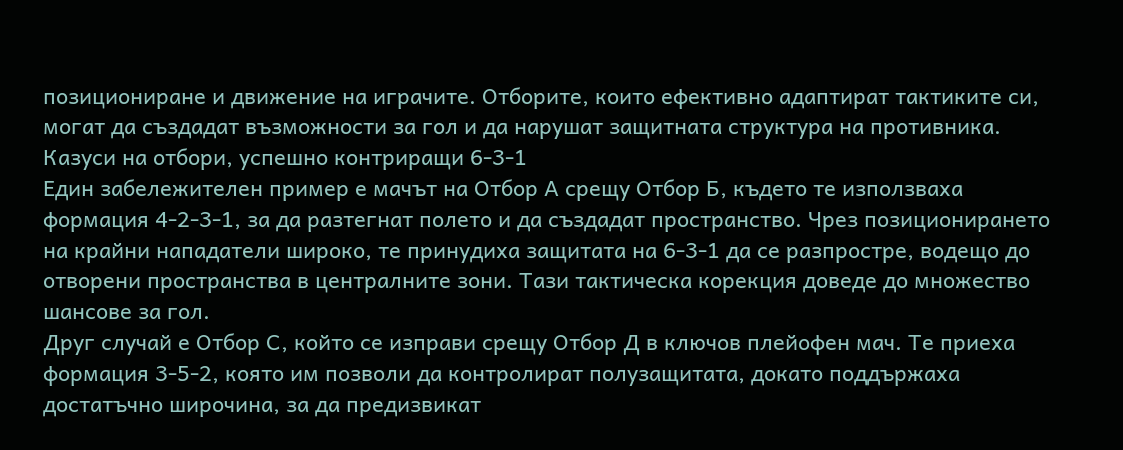позициониране и движение на играчите. Отборите, които ефективно адаптират тактиките си, могат да създадат възможности за гол и да нарушат защитната структура на противника.
Казуси на отбори, успешно контриращи 6-3-1
Един забележителен пример е мачът на Отбор А срещу Отбор Б, където те използваха формация 4-2-3-1, за да разтегнат полето и да създадат пространство. Чрез позиционирането на крайни нападатели широко, те принудиха защитата на 6-3-1 да се разпростре, водещо до отворени пространства в централните зони. Тази тактическа корекция доведе до множество шансове за гол.
Друг случай е Отбор С, който се изправи срещу Отбор Д в ключов плейофен мач. Те приеха формация 3-5-2, която им позволи да контролират полузащитата, докато поддържаха достатъчно широчина, за да предизвикат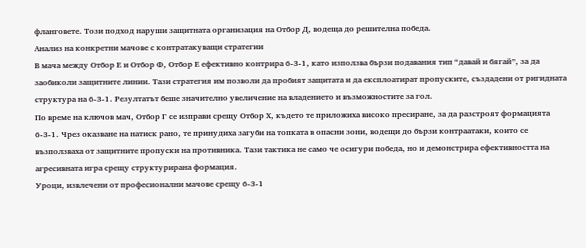фланговете. Този подход наруши защитната организация на Отбор Д, водеща до решителна победа.
Анализ на конкретни мачове с контратакуващи стратегии
В мача между Отбор Е и Отбор Ф, Отбор Е ефективно контрира 6-3-1, като използва бързи подавания тип “давай и бягай”, за да заобиколи защитните линии. Тази стратегия им позволи да пробият защитата и да експлоатират пропуските, създадени от ригидната структура на 6-3-1. Резултатът беше значително увеличение на владението и възможностите за гол.
По време на ключов мач, Отбор Г се изправи срещу Отбор Х, където те приложиха високо пресиране, за да разстроят формацията 6-3-1. Чрез оказване на натиск рано, те принудиха загуби на топката в опасни зони, водещи до бързи контраатаки, които се възползваха от защитните пропуски на противника. Тази тактика не само че осигури победа, но и демонстрира ефективността на агресивната игра срещу структурирана формация.
Уроци, извлечени от професионални мачове срещу 6-3-1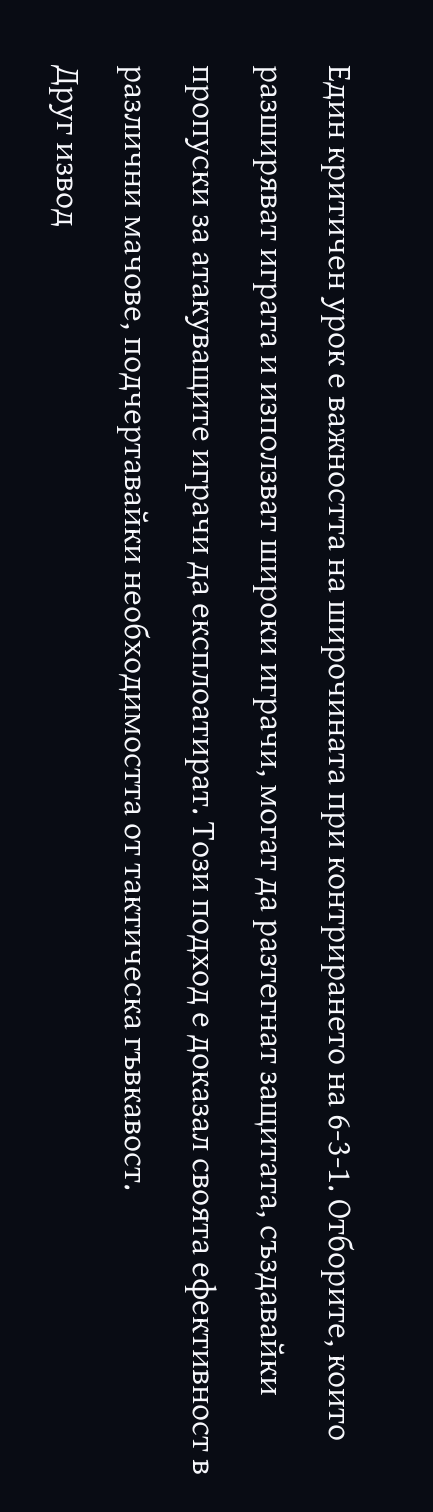Един критичен урок е важността на широчината при контрирането на 6-3-1. Отборите, които разширяват играта и използват широки играчи, могат да разтегнат защитата, създавайки пропуски за атакуващите играчи да експлоатират. Този подход е доказал своята ефективност в различни мачове, подчертавайки необходимостта от тактическа гъвкавост.
Друг извод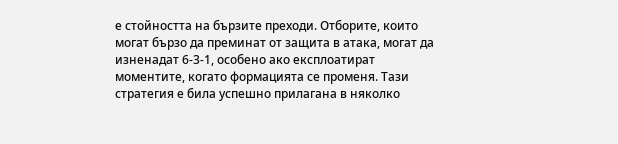е стойността на бързите преходи. Отборите, които могат бързо да преминат от защита в атака, могат да изненадат 6-3-1, особено ако експлоатират моментите, когато формацията се променя. Тази стратегия е била успешно прилагана в няколко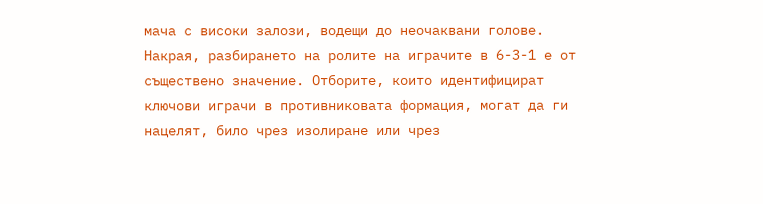мача с високи залози, водещи до неочаквани голове.
Накрая, разбирането на ролите на играчите в 6-3-1 е от съществено значение. Отборите, които идентифицират ключови играчи в противниковата формация, могат да ги нацелят, било чрез изолиране или чрез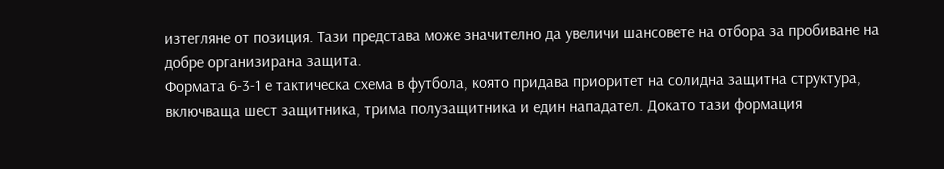изтегляне от позиция. Тази представа може значително да увеличи шансовете на отбора за пробиване на добре организирана защита.
Формата 6-3-1 е тактическа схема в футбола, която придава приоритет на солидна защитна структура, включваща шест защитника, трима полузащитника и един нападател. Докато тази формация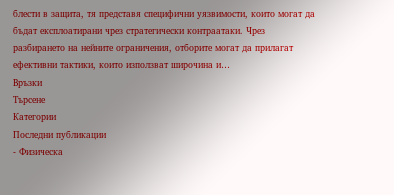блести в защита, тя представя специфични уязвимости, които могат да бъдат експлоатирани чрез стратегически контраатаки. Чрез разбирането на нейните ограничения, отборите могат да прилагат ефективни тактики, които използват широчина и…
Връзки
Търсене
Категории
Последни публикации
- Физическа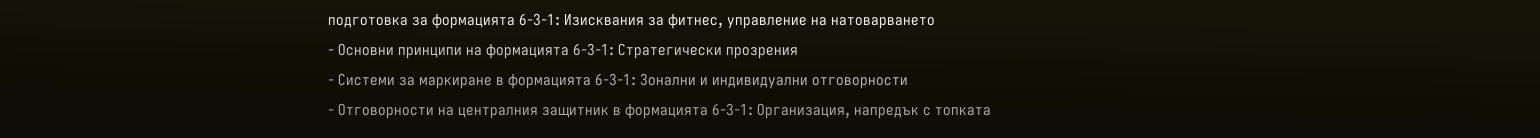подготовка за формацията 6-3-1: Изисквания за фитнес, управление на натоварването
- Основни принципи на формацията 6-3-1: Стратегически прозрения
- Системи за маркиране в формацията 6-3-1: Зонални и индивидуални отговорности
- Отговорности на централния защитник в формацията 6-3-1: Организация, напредък с топката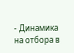- Динамика на отбора в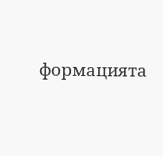формацията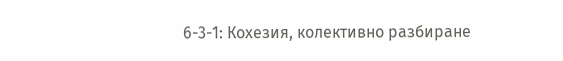6-3-1: Кохезия, колективно разбиране